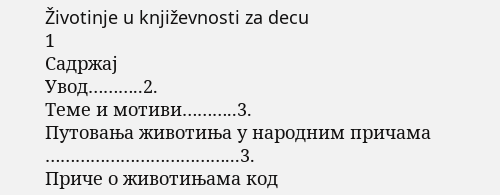Životinje u književnosti za decu
1
Садржај
Увод………..2.
Теме и мотиви………..3.
Путовања животиња у народним причама ………………………………...3.
Приче о животињама код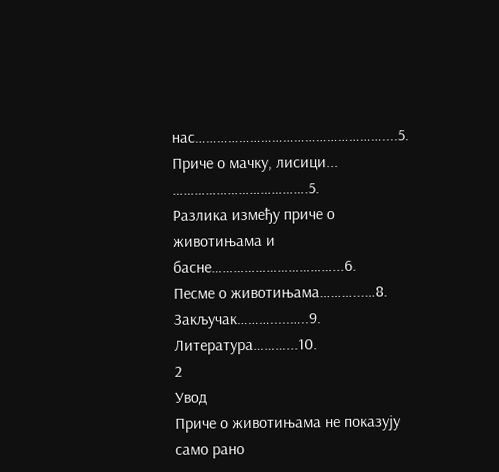нас……………………………………………....5.
Приче о мачку, лисици... ……………………………….5.
Разлика између приче о животињама и басне……………………………...6.
Песме о животињама………...…8.
Закључак……….....…..9.
Литература………...10.
2
Увод
Приче о животињама не показују само рано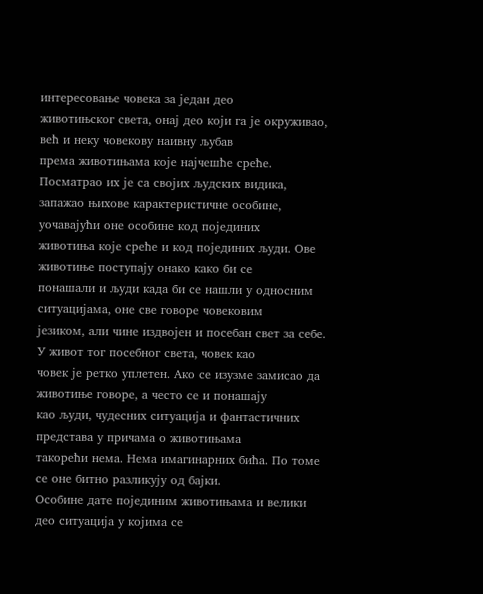интересовање човека за један део
животињског света, онај део који га је окруживао, већ и неку човекову наивну љубав
према животињама које најчешће среће. Посматрао их је са својих људских видика,
запажао њихове карактеристичне особине, уочавајући оне особине код појединих
животиња које среће и код појединих људи. Ове животиње поступају онако како би се
понашали и људи када би се нашли у односним ситуацијама, оне све говоре човековим
језиком, али чине издвојен и посебан свет за себе. У живот тог посебног света, човек као
човек је ретко уплетен. Ако се изузме замисао да животиње говоре, а често се и понашају
као људи, чудесних ситуација и фантастичних представа у причама о животињама
такорећи нема. Нема имагинарних бића. По томе се оне битно разликују од бајки.
Особине дате појединим животињама и велики део ситуација у којима се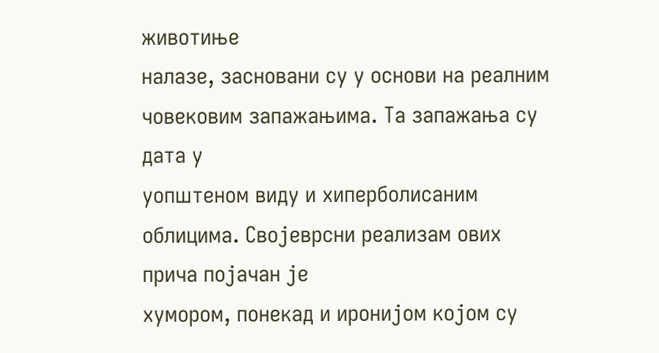животиње
налазе, засновани су у основи на реалним човековим запажањима. Та запажања су дата у
уопштеном виду и хиперболисаним облицима. Својеврсни реализам ових прича појачан је
хумором, понекад и иронијом којом су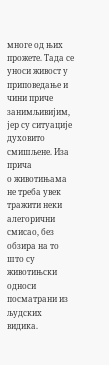многе од њих прожете. Тада се уноси живост у
приповедање и чини приче занимљивијим, јер су ситуације духовито смишљене. Иза прича
о животињама не треба увек тражити неки алегорични смисао, без обзира на то што су
животињски односи посматрани из људских видика.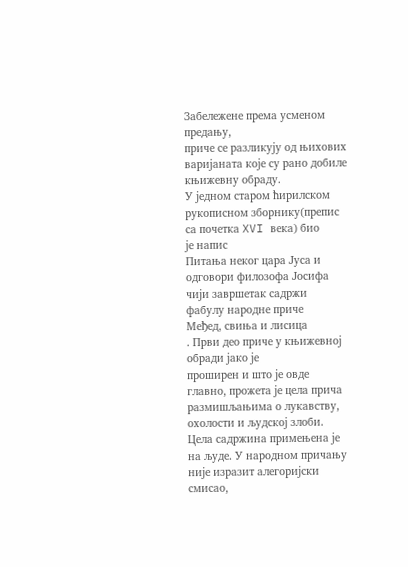Забележене према усменом предању,
приче се разликују од њихових варијаната које су рано добиле књижевну обраду.
У једном старом ћирилском рукописном зборнику(препис са почетка XVI века) био
је напис
Питања неког цара Јуса и одговори филозофа Јосифа
чији завршетак садржи
фабулу народне приче
Међед, свиња и лисица
. Први део приче у књижевној обради јако је
проширен и што је овде главно, прожета је цела прича размишљањима о лукавству,
охолости и људској злоби. Цела садржина примењена је на људе. У народном причању
није изразит алегоријски смисао,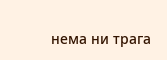нема ни трага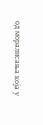од моралисања која у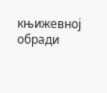књижевној обради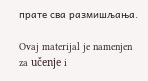прате сва размишљања.

Ovaj materijal je namenjen za učenje i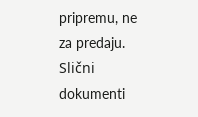pripremu, ne za predaju.
Slični dokumenti